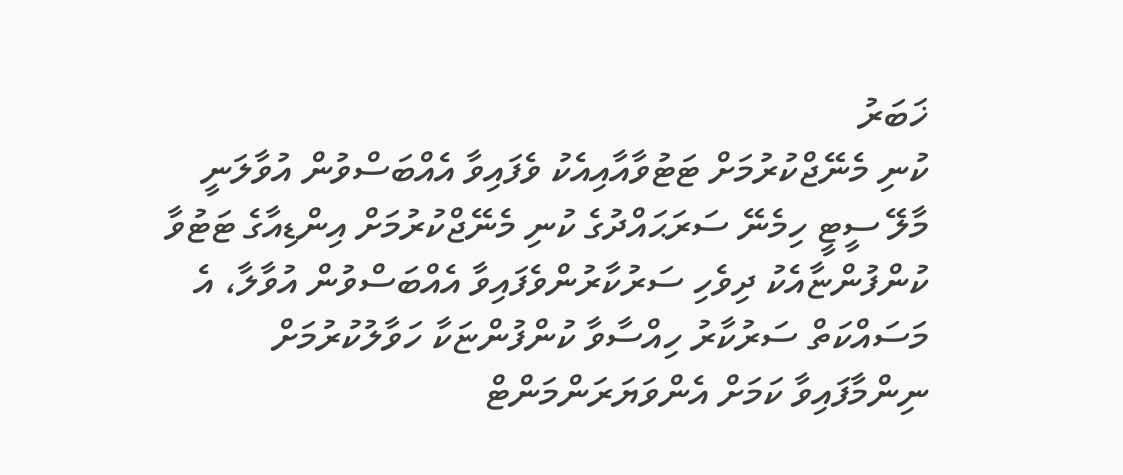ޚަބަރު
ކުނި މެނޭޖްކުރުމަށް ޓަޓުވާއާއިއެކު ވެފައިވާ އެއްބަސްވުން އުވާލަނީ
މާލޭ ސީޓީ ހިމެނޭ ސަރަޙައްދުގެ ކުނި މެނޭޖްކުރުމަށް އިންޑިއާގެ ޓަޓުވާ ކުންފުންޏާއެކު ދިވެހި ސަރުކާރުންވެފައިވާ އެއްބަސްވުން އުވާލާ، އެ މަސައްކަތް ސަރުކާރު ހިއްސާވާ ކުންފުންޏަކާ ހަވާލުކުރުމަށް ނިންމާފައިވާ ކަމަށް އެންވަޔަރަންމަންޓް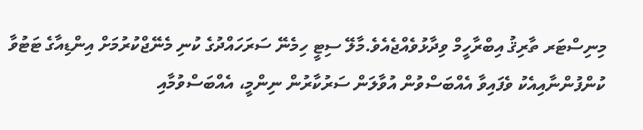މިނިސްޓަރ ތާރިޤު އިބްރާހީމް ވިދާޅުވެއްޖެއެވެ.މާލޭ ސިޓީ ހިމެނޭ ސަރަހައްދުގެ ކުނި މެނޭޖްކުރުމަށް އިންޑިއާގެ ޓަޓުވާ ކުންފުންނާއިއެކު ވެފައިވާ އެއްބަސްވުން އުވާލަން ސަރުކާރުން ނިންމީ، އެއްބަސްވުމާއި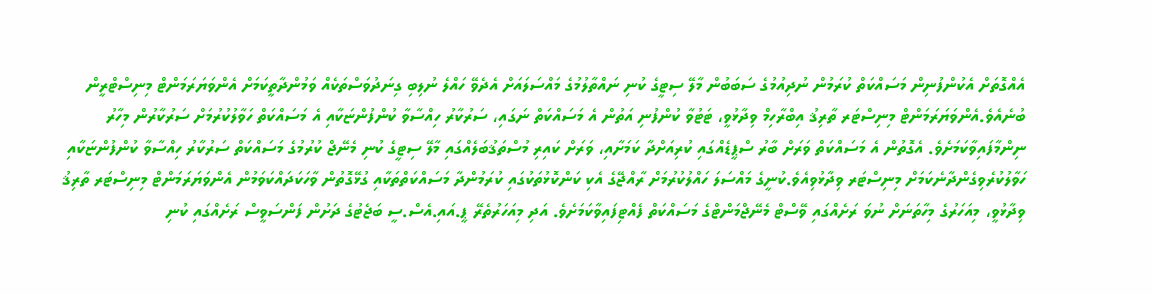އެއްގޮތަށް އެކުންފުނިން މަސައްކަތް ކުރަމުން ނުދިއުމުގެ ސަބަބުން މާލޭ ސިޓީގެ ކުނި ނައްތާލުމުގެ މައްސަލައަށް އެދެވޭ ހައްލެ ނުލިބި ގިނަދުވަސްތަކެއް ވަމުންދާތީކަމަށް އެންވަޔަރަމަންޓް މިނިސްޓްރީން ބުނެއެވެ.އެންވަޔަރަމަންޓް މިނިސްޓަރ ތާރިޤު އިބްރާހިމް ވިދާޅުވީ، ޓަޓުވާ ކުންފުނި އަތުން އެ މަސައްކަތް ނަގައި، ސަރުކާރު ހިއްސާވާ ކުންފުންޏަކާއި އެ މަސައްކަތް ހަވާލުކުރުމަށް ސަރުކާރުން މިހާރު ނިންމާފައިވާކަމަށެވެ. އެގޮތުން އެ މަސައްކަތް ވަރަށް ބާރު ސްޕީޑެއްގައި ކުރިއަށްދާ ކަމަށާއި، ވަރަށް ކައިރި މުސްތަޤުބަލެއްގައި މާލޭ ސިޓީގެ ކުނި މެނޭޖް ކުރުމުގެ މަސައްކަތް ސަރުކާރު ހިއްސާވާ ކުންފުންޏަކާއި ހަވާލުކުރެވިގެންދާނެކަމަށް މިނިސްޓަރ ވިދާޅުވިއެވެ.ކުނީގެ މައްސަލަ ހައްލުކުރުމަށް ރާއްޖޭގެ އެކި ކަންކޮޅުތަކުގައި ކުރަމުންދާ މަސައްކަތްތަކާއި ގުޅޭގޮތުން ވާހަކަދައްކަވަމުން އެންވަޔަރަމަންޓް މިނިސްޓަރ ތާރިޤު ވިދާޅުވީ، މިއަހަރުގެ މިހާތަނަށް ނުވަ ރަށެއްގައި ވޭސްޓް މެނޭޖްމަންޓްގެ މަސައްކަތް ފެއްޓިފައިވާކަމަށެވެ. އަދި މިއަހަރުތެރޭ ޕީ.އައި.އެސް.ސީ ބަޖެޓުގެ ދަށުން ފަންސަވީސް ރަށެއްގައި ކުނި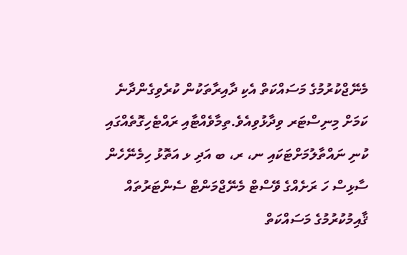މެނޭޖްކުރުމުގެ މަސައްކަތް އެކި ދާއިރާތަކުން ކުރެވިގެންދާނެ ކަމަށް މިނިސްޓަރ ވިދާޅުވިއެވެ.ތިމާވެއްޓާއި ރައްޓެހިގޮތެއްގައި ކުނި ނައްތާލުމަށްޓަކައި ނ، ރ، ބ އަދި ޅ އަތޮޅު ހިމެނޭހެން ސާޅިސް ހަ ރަށެއްގެ ވޭސްޓް މެނޭޖްމަންޓް ސެންޓަރުތައް ޤާއިމުކުރުމުގެ މަސައްކަތް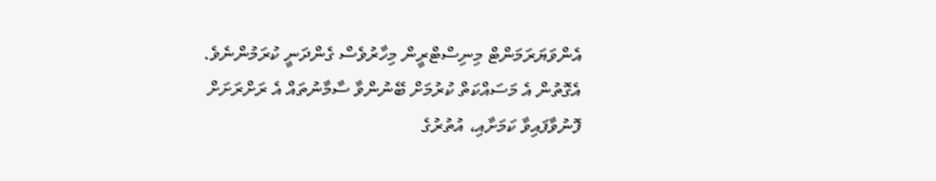އެންވަޔަރަމަންޓް މިނިސްޓްރީން މިހާރުވެސް ގެންދަނީ ކުރަމުންނެވެ. އެގޮތުން އެ މަސައްކަތް ކުރުމަށް ބޭނުންވާ ސާމާނުތައް އެ ރަށްރަށަށް ފޮނުވާފައިވާ ކަމަށާއި، އުތުރުގެ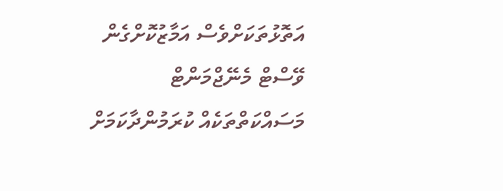އަތޮޅުތަކަށްވެސް އަމާޒުކޮށްގެން ވޭސްޓް މެނޭޖްމަންޓް މަސައްކަތްތަކެއް ކުރަމުންދާކަމަށް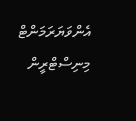އެންވަޔަރަމަންޓް މިނިސްޓްރީން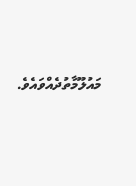މައުލޫމާތުދެއްވައެވެ.